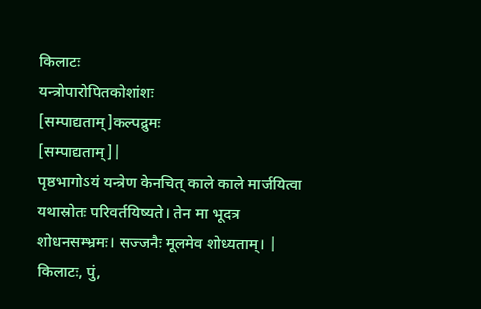किलाटः
यन्त्रोपारोपितकोशांशः
[सम्पाद्यताम्]कल्पद्रुमः
[सम्पाद्यताम्]|
पृष्ठभागोऽयं यन्त्रेण केनचित् काले काले मार्जयित्वा यथास्रोतः परिवर्तयिष्यते। तेन मा भूदत्र शोधनसम्भ्रमः। सज्जनैः मूलमेव शोध्यताम्। |
किलाटः, पुं,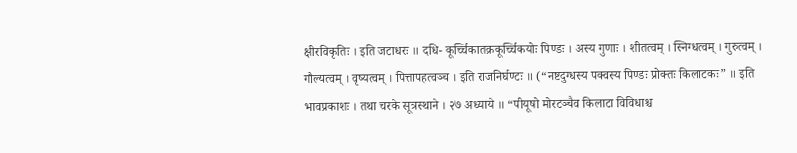क्षीरविकृतिः । इति जटाधरः ॥ दधि- कूर्च्चिकातक्रकूर्च्चिकयोः पिण्डः । अस्य गुणाः । शीतत्वम् । स्निग्धत्वम् । गुरुत्वम् । गौल्यत्वम् । वृष्यत्वम् । पित्तापहत्वञ्च । इति राजनिर्घण्टः ॥ (“नष्टदुग्धस्य पक्वस्य पिण्डः प्रोक्तः किलाटकः” ॥ इति भावप्रकाशः । तथा चरके सूत्रस्थाने । २७ अध्याये ॥ “पीयूषो मोरटञ्चैव किलाटा विविधाश्च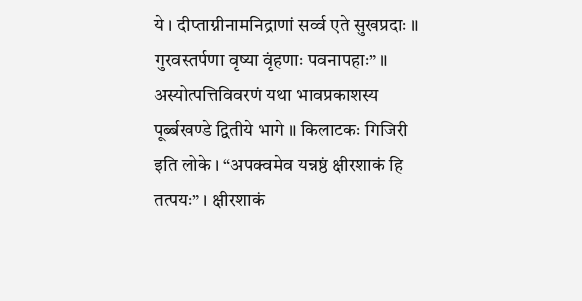ये । दीप्ताग्नीनामनिद्राणां सर्व्व एते सुखप्रदाः ॥ गुरवस्तर्पणा वृष्या वृंहणाः पवनापहाः” ॥ अस्योत्पत्तिविवरणं यथा भावप्रकाशस्य पूर्ब्बखण्डे द्वितीये भागे ॥ किलाटकः गिजिरी इति लोके । “अपक्वमेव यन्नष्ठं क्षीरशाकं हि तत्पयः” । क्षीरशाकं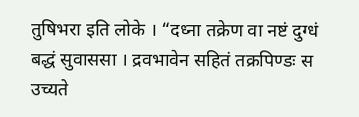तुषिभरा इति लोके । “दध्ना तक्रेण वा नष्टं दुग्धं बद्धं सुवाससा । द्रवभावेन सहितं तक्रपिण्डः स उच्यते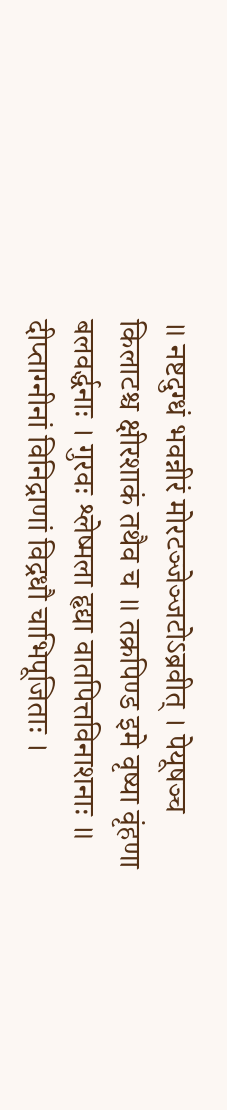॥ नष्टदुग्धं भवन्नीरं मोरटञ्जेञ्जटोऽब्रवीत् । पेयूषञ्च किलाटश्च क्षीरशाकं तथैव च ॥ तक्रपिण्ड इमे वृष्या वृंहणा बलवर्द्धनाः । गुरवः श्लेष्मला हृद्या वातपित्तविनाशनाः ॥ दीप्ताग्नीनां विनिद्राणां विद्रधौ चाभिपूजिताः ।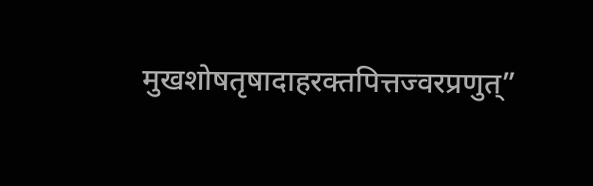मुखशोषतृषादाहरक्तपित्तज्वरप्रणुत्”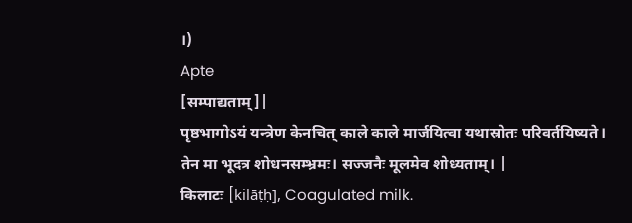।)
Apte
[सम्पाद्यताम्]|
पृष्ठभागोऽयं यन्त्रेण केनचित् काले काले मार्जयित्वा यथास्रोतः परिवर्तयिष्यते। तेन मा भूदत्र शोधनसम्भ्रमः। सज्जनैः मूलमेव शोध्यताम्। |
किलाटः [kilāṭḥ], Coagulated milk.